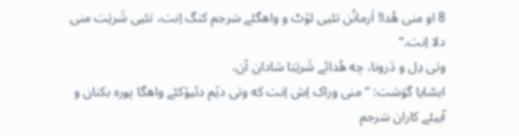8 او منی هُدا! اَرمانُن تئیی لۆٹ و واهگئے سَرجم کنگ اِنت، تئیی شَریَت منی دلا اِنت.“
وتی دِل و دَرونا، چه هُدائے شَریَتا شادان آن،
ایسّایا گوَشت: ”منی وراک اِش اِنت که وتی دێم دئیۆکئے واهگا پوره بکنان و آییئے کاران سَرجم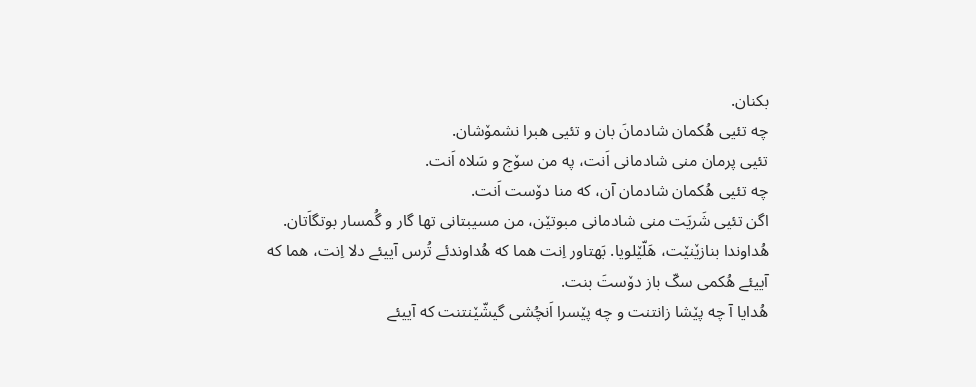بکنان.
چه تئیی هُکمان شادمانَ بان و تئیی هبرا نشمۆشان.
تئیی پرمان منی شادمانی اَنت، په من سۆج و سَلاه اَنت.
چه تئیی هُکمان شادمان آن، که منا دۆست اَنت.
اگن تئیی شَریَت منی شادمانی مبوتێن، من مسیبتانی تها گار و گُمسار بوتگاَتان.
هُداوندا بنازێنێت، هَلّێلویا. بَهتاور اِنت هما که هُداوندئے تُرس آییئے دلا اِنت، هما که آییئے هُکمی سکّ باز دۆستَ بنت.
هُدایا آ چه پێشا زانتنت و چه پێسرا اَنچُشی گیشّێنتنت که آییئے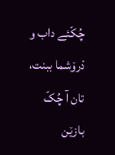چُکّئے داب و دْرۆشما ببنت، تان آ چُکّ بازێن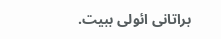براتانی ائولی ببیت.